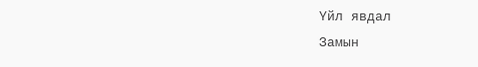Үйл явдал
Замын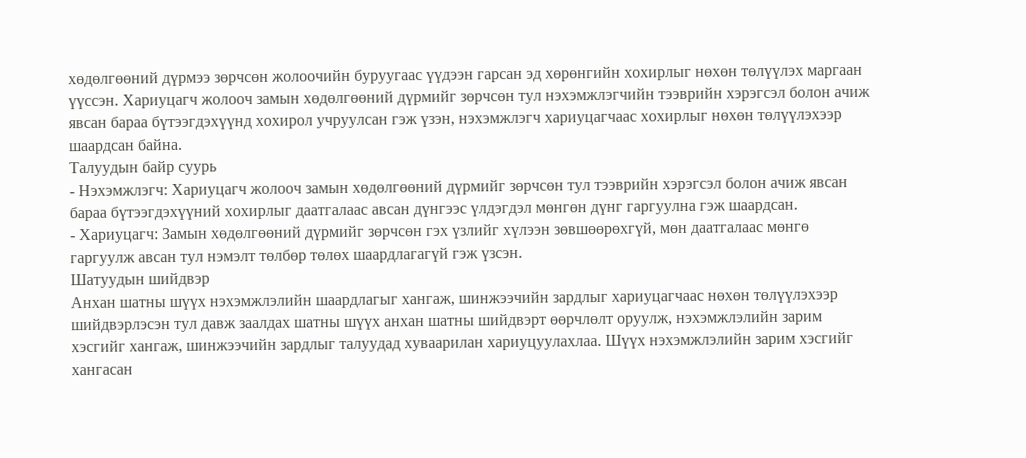хөдөлгөөний дүрмээ зөрчсөн жолоочийн буруугаас үүдээн гарсан эд хөрөнгийн хохирлыг нөхөн төлүүлэх маргаан үүссэн. Хариуцагч жолооч замын хөдөлгөөний дүрмийг зөрчсөн тул нэхэмжлэгчийн тээврийн хэрэгсэл болон ачиж явсан бараа бүтээгдэхүүнд хохирол учруулсан гэж үзэн, нэхэмжлэгч хариуцагчаас хохирлыг нөхөн төлүүлэхээр шаардсан байна.
Талуудын байр суурь
- Нэхэмжлэгч: Хариуцагч жолооч замын хөдөлгөөний дүрмийг зөрчсөн тул тээврийн хэрэгсэл болон ачиж явсан бараа бүтээгдэхүүний хохирлыг даатгалаас авсан дүнгээс үлдэгдэл мөнгөн дүнг гаргуулна гэж шаардсан.
- Хариуцагч: Замын хөдөлгөөний дүрмийг зөрчсөн гэх үзлийг хүлээн зөвшөөрөхгүй, мөн даатгалаас мөнгө гаргуулж авсан тул нэмэлт төлбөр төлөх шаардлагагүй гэж үзсэн.
Шатуудын шийдвэр
Анхан шатны шүүх нэхэмжлэлийн шаардлагыг хангаж, шинжээчийн зардлыг хариуцагчаас нөхөн төлүүлэхээр шийдвэрлэсэн тул давж заалдах шатны шүүх анхан шатны шийдвэрт өөрчлөлт оруулж, нэхэмжлэлийн зарим хэсгийг хангаж, шинжээчийн зардлыг талуудад хуваарилан хариуцуулахлаа. Шүүх нэхэмжлэлийн зарим хэсгийг хангасан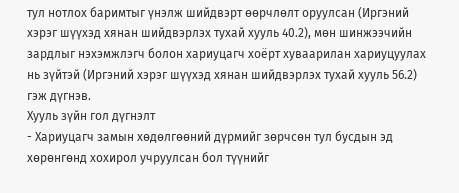тул нотлох баримтыг үнэлж шийдвэрт өөрчлөлт оруулсан (Иргэний хэрэг шүүхэд хянан шийдвэрлэх тухай хууль 40.2), мөн шинжээчийн зардлыг нэхэмжлэгч болон хариуцагч хоёрт хуваарилан хариуцуулах нь зүйтэй (Иргэний хэрэг шүүхэд хянан шийдвэрлэх тухай хууль 56.2) гэж дүгнэв.
Хууль зүйн гол дүгнэлт
- Хариуцагч замын хөдөлгөөний дүрмийг зөрчсөн тул бусдын эд хөрөнгөнд хохирол учруулсан бол түүнийг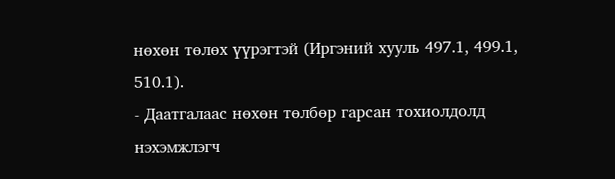нөхөн төлөх үүрэгтэй (Иргэний хууль 497.1, 499.1, 510.1).
- Даатгалаас нөхөн төлбөр гарсан тохиолдолд нэхэмжлэгч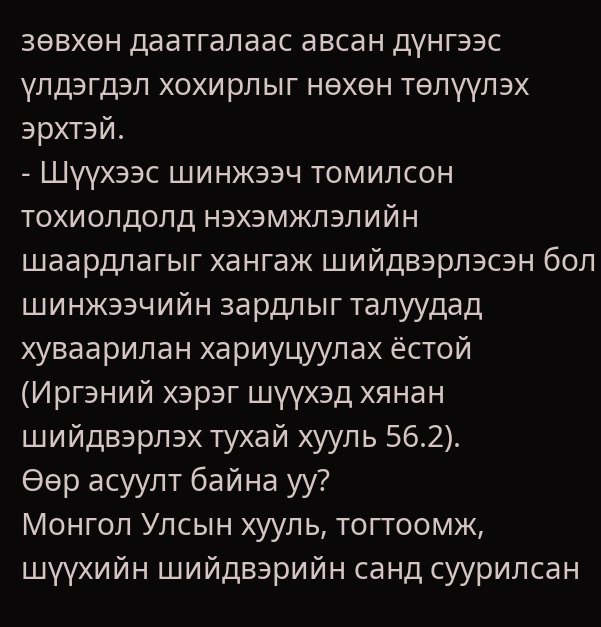зөвхөн даатгалаас авсан дүнгээс үлдэгдэл хохирлыг нөхөн төлүүлэх эрхтэй.
- Шүүхээс шинжээч томилсон тохиолдолд нэхэмжлэлийн шаардлагыг хангаж шийдвэрлэсэн бол шинжээчийн зардлыг талуудад хуваарилан хариуцуулах ёстой (Иргэний хэрэг шүүхэд хянан шийдвэрлэх тухай хууль 56.2).
Өөр асуулт байна уу?
Монгол Улсын хууль, тогтоомж, шүүхийн шийдвэрийн санд суурилсан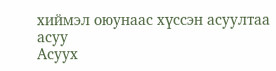хиймэл оюунаас хүссэн асуултаа асуу
Асуух